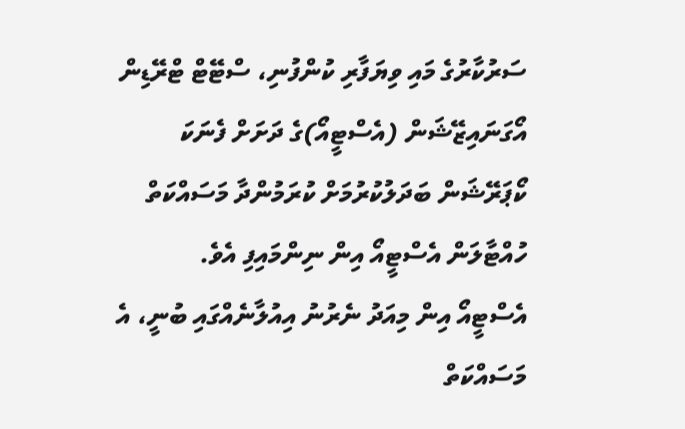ސަރުކާރުގެ މައި ވިޔަފާރި ކުންފުނި، ސްޓޭޓް ޓްރޭޑިން އޯގަނައިޒޭޝަން (އެސްޓީއޯ)ގެ ދަށަށް ފެނަކަ ކޯޕަރޭޝަން ބަދަލުކުރުމަށް ކުރަމުންދާ މަސައްކަތް ހުއްޓާލަން އެސްޓީއޯ އިން ނިންމައިފި އެވެ.
އެސްޓީއޯ އިން މިއަދު ނެރުނު އިއުލާނެއްގައި ބުނީ، އެ މަސައްކަތް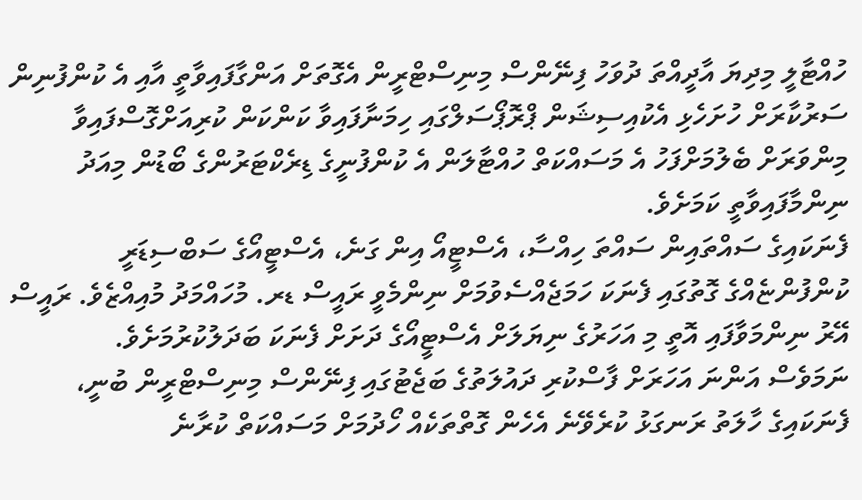ހުއްޓާލީ މިދިޔަ އާދީއްތަ ދުވަހު ފިނޭންސް މިނިސްޓްރީން އެގޮތަށް އަންގާފައިވާތީ އާއި އެ ކުންފުނިން ސަރުކާރަށް ހުށަހެޅި އެކުއިސިޝަން ޕްރޮޕޯސަލްގައި ހިމަނާފައިވާ ކަންކަން ކުރިއަށްގޮސްފައިވާ މިންވަރަށް ބެލުމަށްފަހު އެ މަސައްކަތް ހުއްޓާލަން އެ ކުންފުނީގެ ޑިރެކްޓަރުންގެ ބޯޑުން މިއަދު ނިންމާފައިވާތީ ކަމަށެވެ.
ފެނަކައިގެ ސައްތައިން ސައްތަ ހިއްސާ، އެސްޓީއޯ އިން ގަނެ، އެސްޓީއޯގެ ސަބްސިޑަރީ ކުންފުންޏެއްގެ ގޮތުގައި ފެނަކަ ހަމަޖެއްސެވުމަށް ނިންމެވީ ރައީސް ޑރ. މުހައްމަދު މުއިއްޒެވެ. ރައީސް އޭރު ނިންމަވާފައި އޮތީ މި އަހަރުގެ ނިޔަލަށް އެސްޓީއޯގެ ދަށަށް ފެނަކަ ބަދަލުކުރުމަށެވެ.
ނަމަވެސް އަންނަ އަހަރަށް ފާސްކުރި ދައުލަތުގެ ބަޖެޓުގައި ފިނޭންސް މިނިސްޓްރީން ބުނީ، ފެނަކައިގެ ހާލަތު ރަނގަޅު ކުރެވޭނެ އެހެން ގޮތްތަކެއް ހޯދުމަށް މަސައްކަތް ކުރާނެ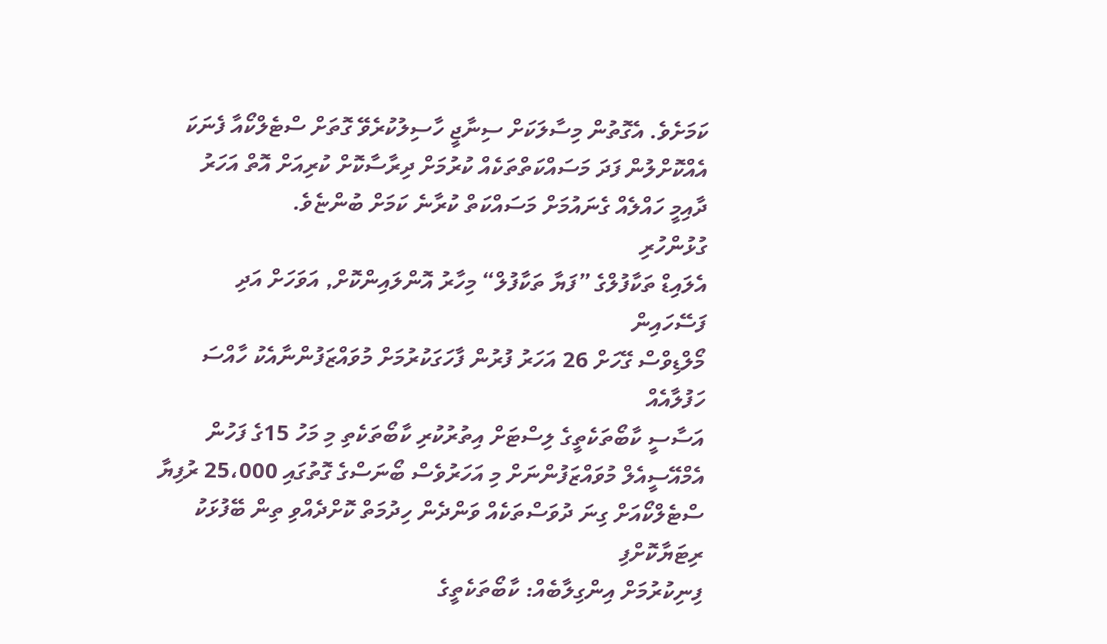ކަމަށެވެ. އެގޮތުން މިސާލަކަށް ސިނާޖީ ހާސިލުކުރެވޭ ގޮތަށް ސްޓެލްކޯއާ ފެނަކަ އެއްކޮށްލުން ފަދަ މަސައްކަތްތަކެއް ކުރުމަށް ދިރާސާކޮށް ކުރިއަށް އޮތް އަހަރު ދާއިމީ ހައްލެއް ގެނައުމަށް މަސައްކަތް ކުރާނެ ކަމަށް ބުންޏެވެ.
ގުޅުންހުރި
އެލައިޑް ތަކާފުލްގެ ”ފަޔާ ތަކާފުލް“ މިހާރު އޮންލައިންކޮށް, އަވަހަށް އަދި ފަސޭހައިން
މޯލްޑިވްސް ގޭހަށް 26 އަހަރު ފުރުން ފާހަގަކުރުމަށް މުވައްޒަފުންނާއެކު ހާއްސަ ހަފުލާއެއް
އަސާސީ ކާބޯތަކެތީގެ ލިސްޓަށް އިތުރުކުރި ކާބޯތަކެތި މި މަހު 15ގެ ފަހުން
އެމްއޭސީއެލް މުވައްޒަފުންނަށް މި އަހަރުވެސް ބޯނަސްގެ ގޮތުގައި 25،000 ރުފިޔާ
ސްޓެލްކޯއަށް ގިނަ ދުވަސްތަކެއް ވަންދެން ހިދުމަތް ކޮށްދެއްވި ތިން ބޭފުޅަކު ރިޓަޔާކޮށްފި
ފިނިކުރުމަށް އިންގިލާބެއް: ކާބޯތަކެތީގެ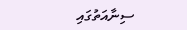ސިނާއަތުގައި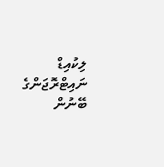ލިކުއިޑް ނައިޓްރޮޖަންގެ ބޭނުން